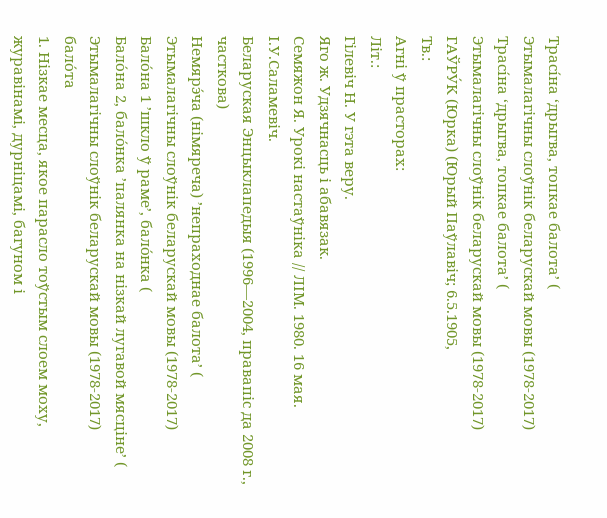Трасі́на ‘дрыгва, топкае балота’ (
Этымалагічны слоўнік беларускай мовы (1978-2017)
Трасі́на ‘дрыгва, топкае балота’ (
Этымалагічны слоўнік беларускай мовы (1978-2017)
ГАЎРУ́К (Юрка) (Юрый Паўлавіч; 6.5.1905,
Тв.:
Агні ў прасторах:
Літ.:
Гілевіч Н. У гэта веру.
Яго ж. Удзячнасць і абавязак.
Семяжон Я. Урокі настаўніка // ЛІМ. 1980. 16 мая.
І.У.Саламевіч.
Беларуская Энцыклапедыя (1996—2004, правапіс да 2008 г., часткова)
Немярэ́ча (німяреча) ’непраходнае балота’ (
Этымалагічны слоўнік беларускай мовы (1978-2017)
Бало́на 1 ’шкло ў раме’, бало́нка (
Бало́на 2, бало́нка ’палянка на нізкай лугавой мясціне’ (
Этымалагічны слоўнік беларускай мовы (1978-2017)
бало́та
1. Нізкае месца, якое парасло тоўстым слоем моху, журавінамі, дурніцамі, багуном і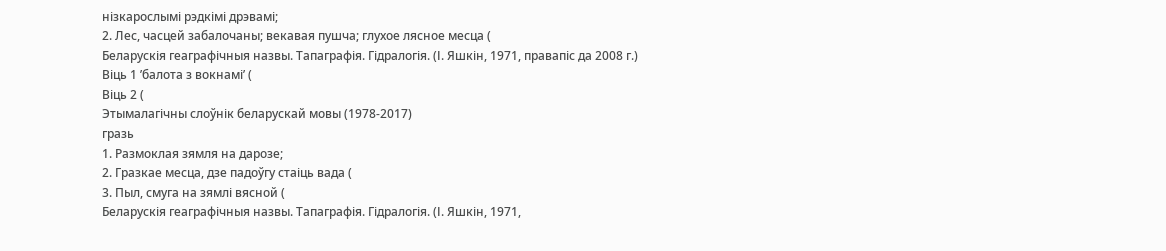нізкарослымі рэдкімі дрэвамі;
2. Лес, часцей забалочаны; векавая пушча; глухое лясное месца (
Беларускія геаграфічныя назвы. Тапаграфія. Гідралогія. (І. Яшкін, 1971, правапіс да 2008 г.)
Віць 1 ’балота з вокнамі’ (
Віць 2 (
Этымалагічны слоўнік беларускай мовы (1978-2017)
гразь
1. Размоклая зямля на дарозе;
2. Гразкае месца, дзе падоўгу стаіць вада (
3. Пыл, смуга на зямлі вясной (
Беларускія геаграфічныя назвы. Тапаграфія. Гідралогія. (І. Яшкін, 1971,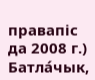правапіс да 2008 г.)
Батла́чык,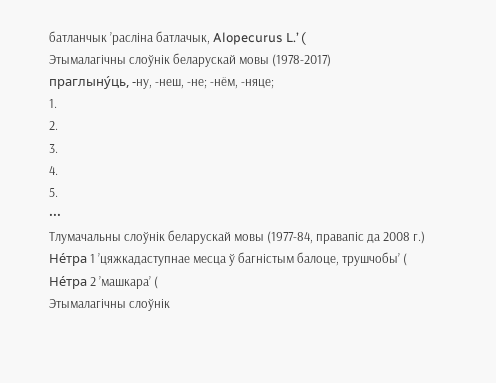батланчык ’расліна батлачык, Alopecurus L.’ (
Этымалагічны слоўнік беларускай мовы (1978-2017)
праглыну́ць, ‑ну, ‑неш, ‑не; ‑нём, ‑няце;
1.
2.
3.
4.
5.
•••
Тлумачальны слоўнік беларускай мовы (1977-84, правапіс да 2008 г.)
Не́тра 1 ’цяжкадаступнае месца ў багністым балоце, трушчобы’ (
Не́тра 2 ’машкара’ (
Этымалагічны слоўнік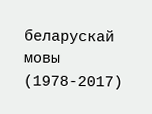беларускай мовы (1978-2017)